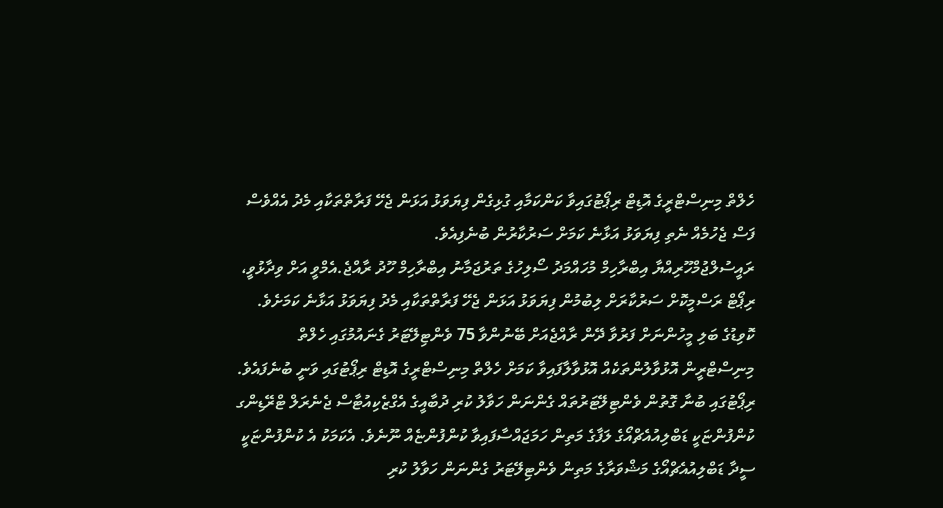ހެލްތް މިނިސްޓްރީގެ އޮޑިޓް ރިޕޯޓުގައިވާ ކަންކަމާއި ގުޅިގެން ފިޔަވަޅު އަޅަން ޖެހޭ ފަރާތްތަކާއި މެދު އެއްވެސް ފަސް ޖެހުމެއް ނެތި ފިޔަވަޅު އަޅާނެ ކަމަށް ސަރުކާރުން ބުނެފިއެވެ.
ރައީސުލްޖުމްހޫރިއްޔާ އިބްރާހިމް މުހައްމަދު ސޯލިހުގެ ތަރުޖަމާނު އިބްރާހިމް ހޫދު ރާއްޖެ.އެމްވީ އަށް ވިދާޅުވީ، ރިޕޯޓް ރަސްމީކޮށް ސަރުކާރަށް ލިބުމުން ފިޔަވަޅު އަޅަން ޖެހޭ ފަރާތްތަކާއި މެދު ފިޔަވަޅު އަޅާނެ ކަމަށެވެ.
ކޮވިޑުގެ ބަލި މީހުންނަށް ފަރުވާ ދޭން ރާއްޖެއަށް ބޭނުންވާ 75 ވެންޓިލޭޓަރު ގެނައުމުގައި ހެލްތް މިނިސްޓްރީން އޮޅުވާލުންތަކެއް އޮޅުވާލާފައިވާ ކަމަށް ހެލްތް މިނިސްޓްރީގެ އޮޑިޓް ރިޕޯޓުގައި ވަނީ ބުނެފައެވެ.
ރިޕޯޓުގައި ބުނާ ގޮތުން ވެންޓިލޭޓަރުތައް ގެންނަން ހަވާލު ކުރި ދުބާއީގެ އެގްޒެކިއުޓާސް ޖެނެރަލް ޓްރޭޑިންގ ކުންފުންޏަކީ ޑަބްލިއުއެޗްއޯގެ ލަފާގެ މަތިން ހަމަޖައްސާފައިވާ ކުންފުންޏެއް ނޫނެވެ. އެކަމަކު އެ ކުންފުންޏަކީ ސީދާ ޑަބްލިއުއެޗްއޯގެ މަޝްވަރާގެ މަތިން ވެންޓިލޭޓަރު ގެންނަން ހަވާލު ކުރި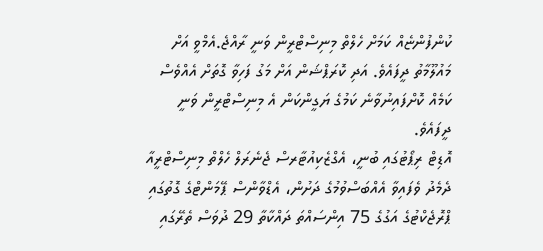ކުންފުންޏެއް ކަމަށް ހެލްތް މިނިސްޓްރީން ވަނީ ރާއްޖެ.އެމްވީ އަށް މައުލޫމާތު ދީފައެވެ. އަދި ކޮރަޕްޝަން އަށް މަގު ފަހިވާ ގޮތަށް އެއްވެސް ކަމެއް ކޮށްފައިނުވާނެ ކަމުގެ ޔަގީންކަން އެ މިނިސްޓްރީން ވަނީ ދީފައެވެ.
އޮޑިޓް ރިޕޯޓުގައި ބުނީ، އެގްޒެކިއުޓާރސް ޖެނެރަލް ހެލްތް މިނިސްޓްރީއާ ދެމެދު ވެފައިވާ އެއްބަސްވުމުގެ ދަށުން، އެޑްވާންސް ޕޭމަންޓްގެ ގޮތުގައި ޕްރޮޖެކްޓުގެ އަގުގެ 75 އިންސައްތަ ދައްކާތާ 29 ދުވަސް ތެރޭގައި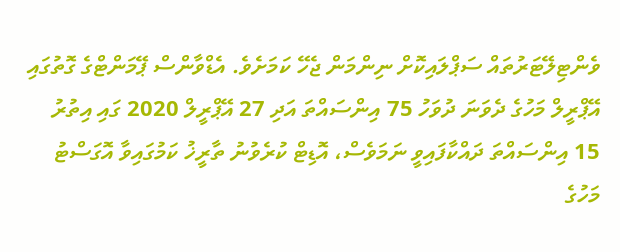ވެންޓިލޭޓަރުތައް ސަޕްލައިކޮށް ނިންމަން ޖެހޭ ކަމަށެވެ. އެޑްވާންސް ޕޭމަންޓްގެ ގޮތުގައި އޭޕްރީލް މަހުގެ ދެވަނަ ދުވަހު 75 އިންސައްތަ އަދި 27 އޭޕްރީލް 2020 ގައި އިތުރު 15 އިންސައްތަ ދައްކާފައިވީ ނަމަވެސް، އޮޑިޓް ކުރެވުނު ތާރީޚު ކަމުގައިވާ އޮގަސްޓު މަހުގެ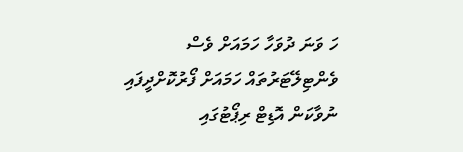ހަ ވަނަ ދުވަހާ ހަމައަށް ވެސް ވެންޓިލޭޓަރުތައް ހަމައަށް ފޯރުކޮށްދީފައި ނުވާކަން އޮޑިޓް ރިޕޯޓުގައި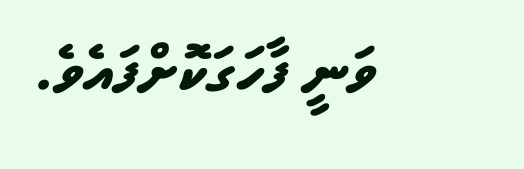ވަނީ ފާހަގަކޮށްފައެވެ.